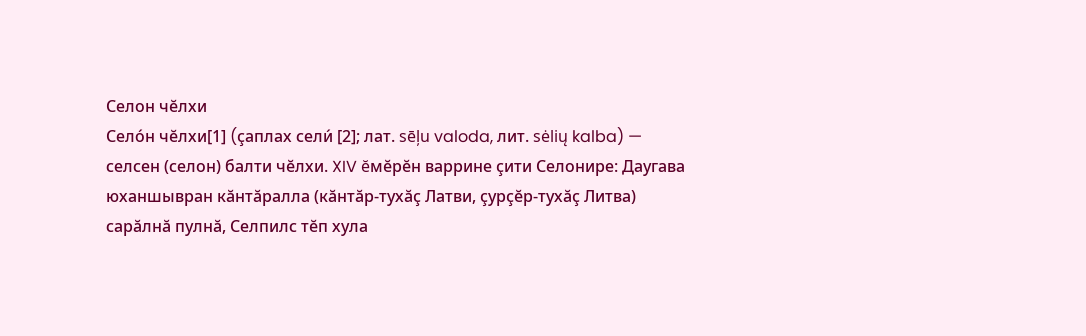Селон чĕлхи
Село́н чĕлхи[1] (çаплах сели́ [2]; лат. sēļu valoda, лит. sėlių kalba) — селсен (селон) балти чĕлхи. XIV ĕмĕрĕн варрине çити Селонире: Даугава юханшывран кăнтăралла (кăнтăр-тухăç Латви, çурçĕр-тухăç Литва) сарăлнă пулнă, Селпилс тĕп хула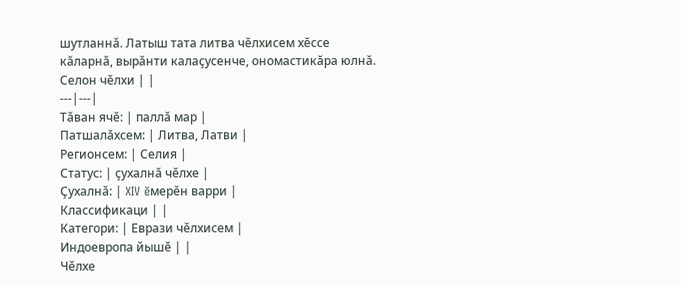шутланнă. Латыш тата литва чĕлхисем хĕссе кăларнă, вырăнти калаçусенче, ономастикăра юлнă.
Селон чĕлхи | |
---|---|
Тăван ячĕ: | паллă мар |
Патшалăхсем: | Литва, Латви |
Регионсем: | Селия |
Статус: | çухалнă чĕлхе |
Çухалнă: | XIV ĕмерĕн варри |
Классификаци | |
Категори: | Еврази чĕлхисем |
Индоевропа йышĕ | |
Чĕлхе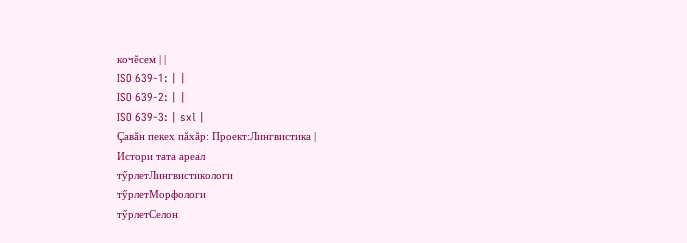кочĕсем | |
ISO 639-1: | |
ISO 639-2: | |
ISO 639-3: | sxl |
Çавăн пекех пăхăр: Проект:Лингвистика |
Истори тата ареал
тӳрлетЛингвистикологи
тӳрлетМорфологи
тӳрлетСелон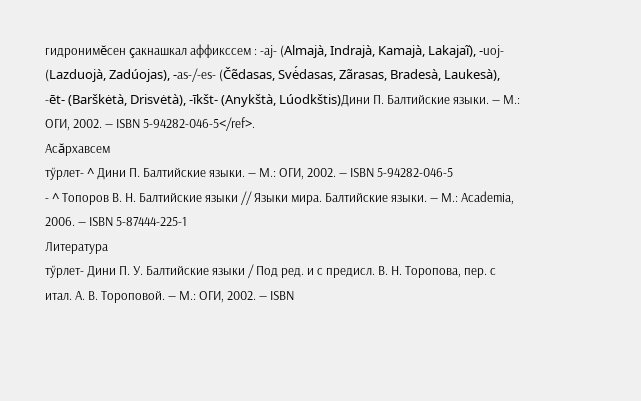гидронимĕсен çакнашкал аффикссем : -aj- (Almajà, Indrajà, Kamajà, Lakajaĩ), -uoj- (Lazduojà, Zadúojas), -as-/-es- (Čẽdasas, Svė́dasas, Zãrasas, Bradesà, Laukesà), -ēt- (Barškėtà, Drisvėtà), -īkšt- (Anykštà, Lúodkštis)Дини П. Балтийские языки. — М.: ОГИ, 2002. — ISBN 5-94282-046-5</ref>.
Асăрхавсем
тӳрлет- ^ Дини П. Балтийские языки. — М.: ОГИ, 2002. — ISBN 5-94282-046-5
- ^ Топоров В. Н. Балтийские языки // Языки мира. Балтийские языки. — М.: Academia, 2006. — ISBN 5-87444-225-1
Литература
тӳрлет- Дини П. У. Балтийские языки / Под ред. и с предисл. В. Н. Торопова, пер. с итал. А. В. Тороповой. — М.: ОГИ, 2002. — ISBN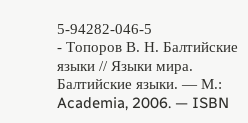5-94282-046-5
- Топоров В. Н. Балтийские языки // Языки мира. Балтийские языки. — М.: Academia, 2006. — ISBN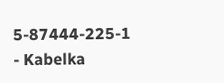5-87444-225-1
- Kabelka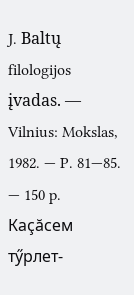J. Baltų filologijos įvadas. — Vilnius: Mokslas, 1982. — P. 81—85. — 150 p.
Каçăсем
тӳрлет-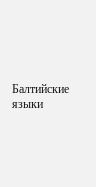Балтийские языки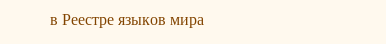в Реестре языков мира